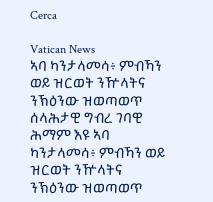Cerca

Vatican News
ኣባ ካንታላመሳ፥ ምብኻን ወይ ዝርወት ንዅላትና ንኽዕንው ዝወጣወጥ ሰላሕታዊ ግብረ ገባዊ ሕማም እዩ ኣባ ካንታላመሳ፥ ምብኻን ወይ ዝርወት ንዅላትና ንኽዕንው ዝወጣወጥ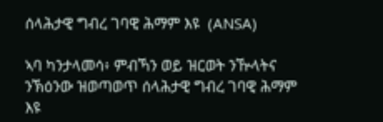ሰላሕታዊ ግብረ ገባዊ ሕማም እዩ  (ANSA)

ኣባ ካንታላመሳ፥ ምብኻን ወይ ዝርወት ንዅላትና ንኽዕንው ዝወጣወጥ ሰላሕታዊ ግብረ ገባዊ ሕማም እዩ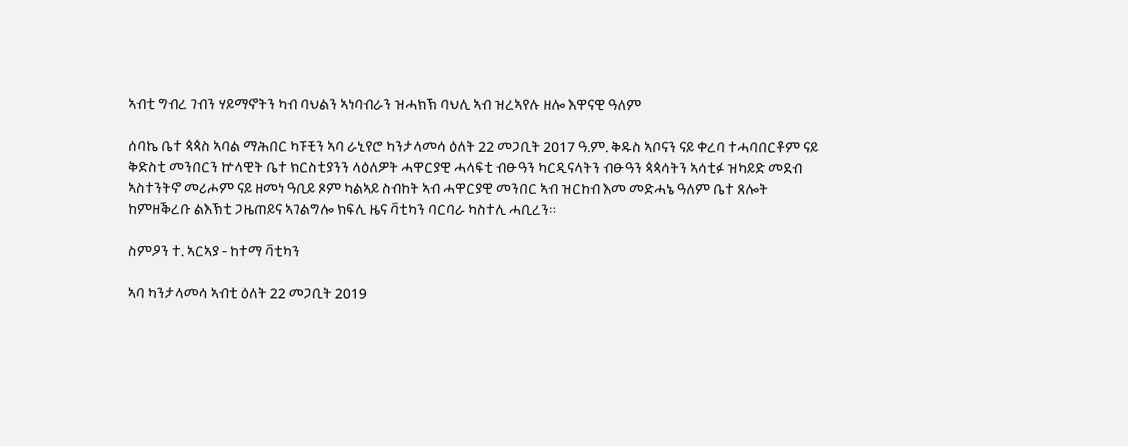ኣብቲ ግብረ ገብን ሃይማኖትን ካብ ባህልን ኣነባብራን ዝሓክኽ ባህሊ ኣብ ዝረኣየሉ ዘሎ እዋናዊ ዓለም

ሰባኬ ቤተ ጳጳስ ኣባል ማሕበር ካፑቺን ኣባ ራኒየሮ ካንታላመሳ ዕለት 22 መጋቢት 2017 ዓ.ም. ቅዱስ ኣቦናን ናይ ቀረባ ተሓባበርቶም ናይ ቅድስቲ መንበርን ኵላዊት ቤተ ክርስቲያንን ላዕለዎት ሓዋርያዊ ሓላፍቲ ብፁዓን ካርዲናላትን ብፁዓን ጳጳሳትን ኣሳቲፉ ዝካይድ መደብ ኣስተንትኖ መሪሖም ናይ ዘመነ ዓቢይ ጾም ካልኣይ ስብከት ኣብ ሓዋርያዊ መንበር ኣብ ዝርከብ እመ መድሓኔ ዓለም ቤተ ጸሎት ከምዘቕረቡ ልእኽቲ ጋዜጠይና ኣገልግሎ ክፍሊ ዜና ቫቲካን ባርባራ ካስተሊ ሓቢረን።

ስምዖን ተ. ኣርኣያ - ከተማ ቫቲካን

ኣባ ካንታላመሳ ኣብቲ ዕለት 22 መጋቢት 2019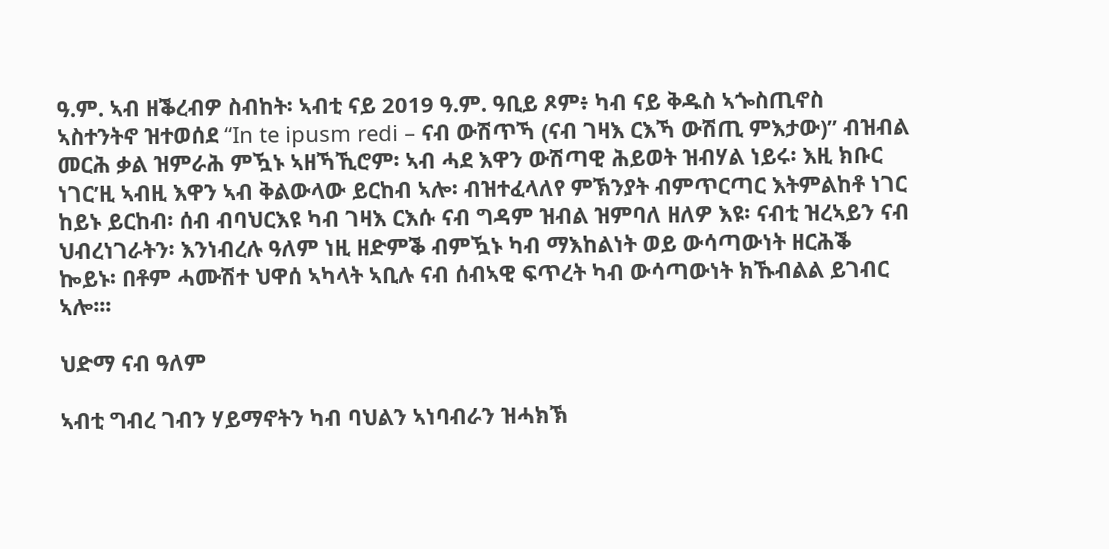ዓ.ም. ኣብ ዘቕረብዎ ስብከት፡ ኣብቲ ናይ 2019 ዓ.ም. ዓቢይ ጾም፥ ካብ ናይ ቅዱስ ኣጐስጢኖስ ኣስተንትኖ ዝተወሰደ “In te ipusm redi – ናብ ውሽጥኻ (ናብ ገዛእ ርእኻ ውሽጢ ምእታው)” ብዝብል መርሕ ቃል ዝምራሕ ምዃኑ ኣዘኻኺሮም፡ ኣብ ሓደ እዋን ውሽጣዊ ሕይወት ዝብሃል ነይሩ፡ እዚ ክቡር ነገር’ዚ ኣብዚ እዋን ኣብ ቅልውላው ይርከብ ኣሎ፡ ብዝተፈላለየ ምኽንያት ብምጥርጣር እትምልከቶ ነገር ከይኑ ይርከብ፡ ሰብ ብባህርእዩ ካብ ገዛእ ርእሱ ናብ ግዳም ዝብል ዝምባለ ዘለዎ እዩ፡ ናብቲ ዝረኣይን ናብ ህብረነገራትን፡ እንነብረሉ ዓለም ነዚ ዘድምቕ ብምዃኑ ካብ ማእከልነት ወይ ውሳጣውነት ዘርሕቕ ኰይኑ፡ በቶም ሓሙሽተ ህዋሰ ኣካላት ኣቢሉ ናብ ሰብኣዊ ፍጥረት ካብ ውሳጣውነት ክኹብልል ይገብር ኣሎ፡፡፡

ህድማ ናብ ዓለም

ኣብቲ ግብረ ገብን ሃይማኖትን ካብ ባህልን ኣነባብራን ዝሓክኽ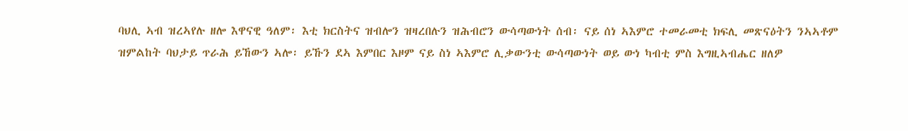ባህሊ ኣብ ዝረኣየሉ ዘሎ እዋናዊ ዓለም፡ እቲ ክርስትና ዝብሎን ዝዛረበሉን ዝሕብሮን ውሳጣውነት ሰብ፡ ናይ ሰነ ኣእምሮ ተመራመቲ ክፍሊ መጽናዕትን ንኣኣቶም ዝምልከት ባህታይ ጥራሕ ይኸውን ኣሎ፡ ይኹን ደኣ እምበር እዞም ናይ ስነ ኣእምሮ ሊቃውንቲ ውሳጣውነት ወይ ውነ ካብቲ ምስ እግዚኣብሔር ዘለዎ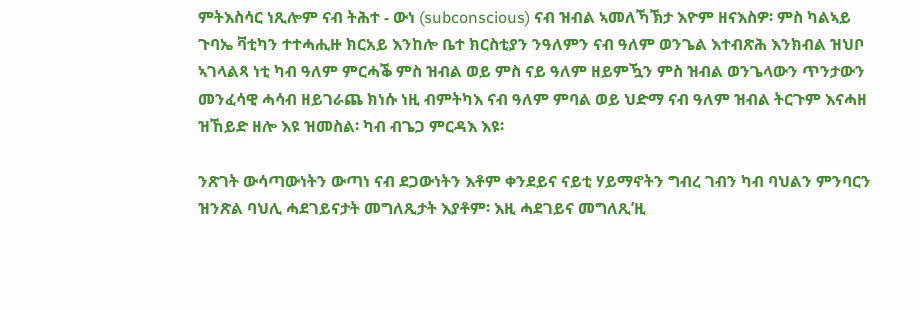ምትእስሳር ነጺሎም ናብ ትሕተ - ውነ (subconscious) ናብ ዝብል ኣመለኻኽታ እዮም ዘናእስዎ፡ ምስ ካልኣይ ጉባኤ ቫቲካን ተተሓሒዙ ክርአይ እንከሎ ቤተ ክርስቲያን ንዓለምን ናብ ዓለም ወንጌል እተብጽሕ እንክብል ዝህቦ ኣገላልጻ ነቲ ካብ ዓለም ምርሓቕ ምስ ዝብል ወይ ምስ ናይ ዓለም ዘይምዃን ምስ ዝብል ወንጌላውን ጥንታውን መንፈሳዊ ሓሳብ ዘይገራጨ ክነሱ ነዚ ብምትካእ ናብ ዓለም ምባል ወይ ህድማ ናብ ዓለም ዝብል ትርጉም እናሓዘ ዝኸይድ ዘሎ እዩ ዝመስል፡ ካብ ብጌጋ ምርዳእ እዩ፡

ንጽገት ውሳጣውነትን ውጣነ ናብ ደጋውነትን እቶም ቀንደይና ናይቲ ሃይማኖትን ግብረ ገብን ካብ ባህልን ምንባርን ዝንጽል ባህሊ ሓደገይናታት መግለጺታት እያቶም፡ እዚ ሓደገይና መግለጺ’ዚ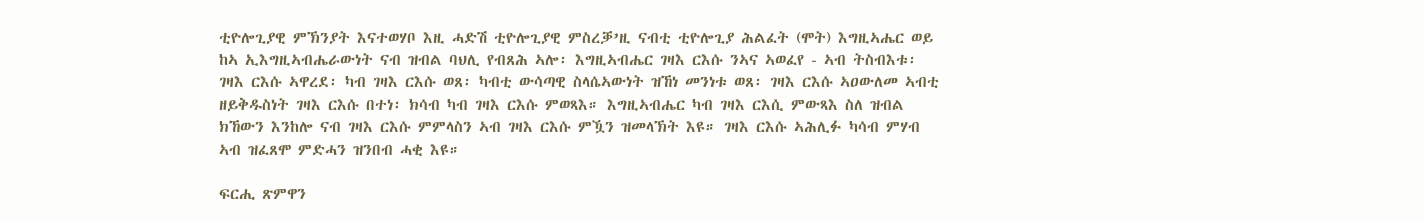ቲዮሎጊያዊ ምኽንያት እናተወሃቦ እዚ ሓድሽ ቲዮሎጊያዊ ምስረቓ’ዚ ናብቲ ቲዮሎጊያ ሕልፈት (ሞት) እግዚኣሔር ወይ ከኣ ኢእግዚኣብሔራውነት ናብ ዝብል ባህሊ የብጸሕ ኣሎ፡ እግዚኣብሔር ገዛእ ርእሱ ንኣና ኣወፈየ - ኣብ ትስብእቱ፡ ገዛእ ርእሱ ኣዋረደ፡ ካብ ገዛእ ርእሱ ወጸ፡ ካብቲ ውሳጣዊ ስላሴኣውነት ዝኸነ መንነቱ ወጸ፡ ገዛእ ርእሱ ኣዐውለመ ኣብቲ ዘይቅዱስነት ገዛእ ርእሱ በተነ፡ ክሳብ ካብ ገዛእ ርእሱ ምወጻእ። እግዚኣብሔር ካብ ገዛእ ርእሲ ምውጻእ ስለ ዝብል ክኸውን እንከሎ ናብ ገዛእ ርእሱ ምምላስን ኣብ ገዛእ ርእሱ ምዃን ዝመላኽት እዩ። ገዛእ ርእሱ ኣሕሊፉ ካሳብ ምሃብ ኣብ ዝፈጸሞ ምድሓን ዝንበብ ሓቂ እዩ።

ፍርሒ ጽምዋን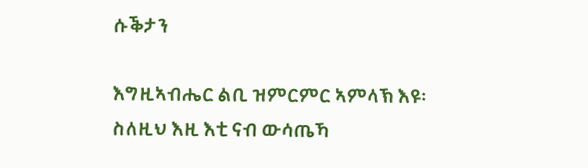ሱቕታን

እግዚኣብሔር ልቢ ዝምርምር ኣምላኽ እዩ፡ ስለዚህ እዚ እቲ ናብ ውሳጤኻ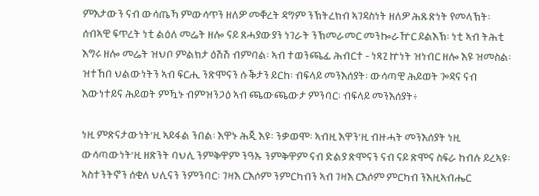ምእታውን ናብ ውሳጤኻ ምውሳጥን ዘለዎ መቐረት ዳግም ንኽትረክብ ኣገዳስነት ዘለዎ ሕጹጽነት የመላኽት፡ ሰብኣዊ ፍጥረት ነቲ ልዕለ መሬት ዘሎ ናይ ጸሓያውያን ነገራት ንኽመራመር መንኰራዅር ይልእኽ፡ ነቲ ኣብ ትሕቲ እግሩ ዘሎ መሬት ዝህቦ ምልክታ ዕሽሽ ብምባል፡ ኣብ ተወንጫፊ ሕብርተ - ነጻጊ ኵነት ዝነብር ዘሎ እዩ ዝመስል፡ ዝተኸበ ህልውነትን ኣብ ፍርሒ ንጽሞናን ሱቕታን ይርከ፡ ብፍላይ መንእሰያት፡ ውሳጣዊ ሕይወት ጐዳና ናብ እውነተይና ሕይወት ምዃኑ ብምዝንጋዕ ኣብ ጫውጫውታ ምንባር፡ ብፍላይ መንእሰያት፥

ነዚ ምጽናታውነት’ዚ ኣይፋል ንበል፡ እዋኑ ሕጂ እዩ፡ ንቃወሞ፡ ኣብዚ እዋን’ዚ ብዙሓት መንእሰያት ነዚ ውሳጣውነት’ዚ ዘጽንት ባህሊ ንምቅዋም ንዓኡ ንምቅዋም ናብ ድልያ ጽሞናን ናብ ናይ ጽሞና ስፍራ ከብሉ ይረኣዩ፡ ኣስተንትኖን ሰቂለ ህሊናን ንምንባር፡ ገዛእ ርእሶም ንምርካብን ኣብ ገዛእ ርእሶም ምርካብ ንእዚኣብሔር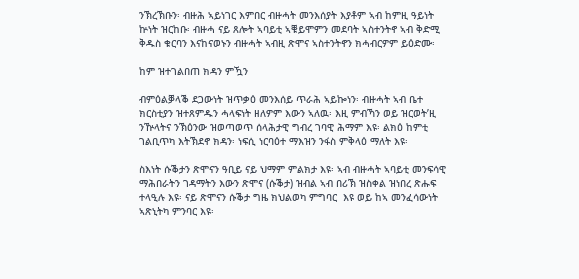ንኽረኽቡን፡ ብዙሕ ኣይነገር እምበር ብዙሓት መንእሰያት እያቶም ኣብ ከምዚ ዓይነት ኵነት ዝርከቡ፡ ብዙሓ ናይ ጸሎት ኣባይቲ ኣቑይሞምን መደባት ኣስተንትኖ ኣብ ቅድሚ ቅዱስ ቁርባን እናከናወኑን ብዙሓት ኣብዚ ጽሞና ኣስተንትኖን ክሓብርዎም ይዕድሙ፡

ከም ዝተገልበጠ ክዳን ምዃን

ብምዕልቓላቕ ደጋውነት ዝጥቃዕ መንእሰይ ጥራሕ ኣይኰነን፡ ብዙሓት ኣብ ቤተ ክርስቲያን ዝተጸምዱን ሓላፍነት ዘለዎም እውን ኣለዉ፡ እዚ ምብኻን ወይ ዝርወት’ዚ ንዅላትና ንኽዕንው ዝወጣወጥ ሰላሕታዊ ግብረ ገባዊ ሕማም እዩ፡ ልክዕ ከምቲ ገልቢጥካ እትኽደኖ ክዳን፡ ነፍሲ ነርባዕተ ማእዝን ንፋስ ምቅላዕ ማለት እዩ፡

ስእነት ሱቕታን ጽሞናን ዓቢይ ናይ ህማም ምልክታ እዩ፡ ኣብ ብዙሓት ኣባይቲ መንፍሳዊ ማሕበራትን ገዳማትን እውን ጽሞና (ሱቕታ) ዝብል ኣብ በሪኽ ዝስቀል ዝነበረ ጽሑፍ ተላዒሉ እዩ፡ ናይ ጽሞናን ሱቕታ ግዜ ክህልወካ ምግባር  እዩ ወይ ከኣ መንፈሳውነት ኣጽኒትካ ምንባር እዩ፡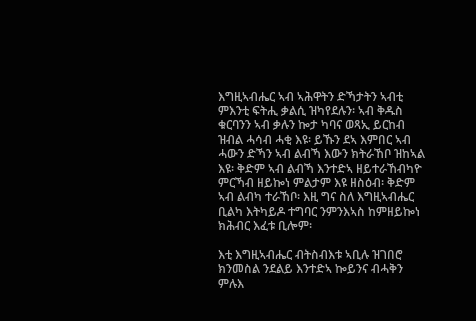እግዚኣብሔር ኣብ ኣሕዋትን ድኻታትን ኣብቲ ምእንቲ ፍትሒ ቃልሲ ዝካየደሉን፡ ኣብ ቅዱስ ቁርባንን ኣብ ቃሉን ኰታ ካባና ወጻኢ ይርከብ ዝብል ሓሳብ ሓቂ እዩ፡ ይኹን ደኣ እምበር ኣብ ሓውን ድኻን ኣብ ልብኻ እውን ክትራኸቦ ዝከኣል እዩ፡ ቅድም ኣብ ልብኻ እንተድኣ ዘይተራኸብካዮ ምርኻብ ዘይኰነ ምልታም እዩ ዘስዕብ፡ ቅድም ኣብ ልብካ ተራኸቦ፡ እዚ ግና ስለ እግዚኣብሔር ቢልካ እትካይዶ ተግባር ንምንእኣስ ከምዘይኰነ ክሕብር እፈቱ ቢሎም፡

እቲ እግዚኣብሔር ብትስብእቱ ኣቢሉ ዝገበሮ ክንመስል ንደልይ እንተድኣ ኰይንና ብሓቅን ምሉእ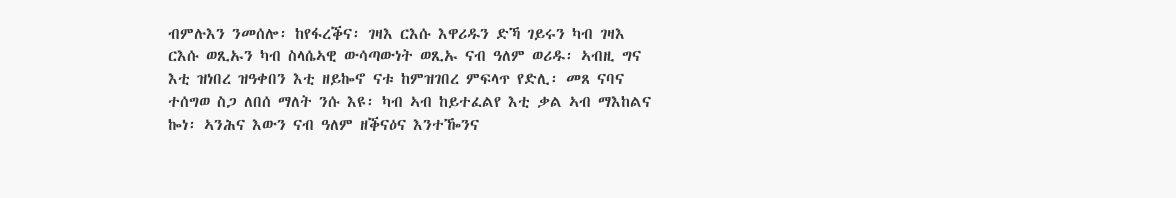ብምሉእን ንመሰሎ፡ ከየፋረቕና፡ ገዛእ ርእሱ እዋሪዱን ድኻ ገይሩን ካብ ገዛእ ርእሱ ወጺኡን ካብ ስላሴኣዊ ውሳጣውነት ወጺኡ ናብ ዓለም ወሪዱ፡ ኣብዚ ግና እቲ ዝነበረ ዝዓቀበን እቲ ዘይኰኖ ናቱ ከምዝገበረ ምፍላጥ የድሊ፡ መጸ ናባና ተሰግወ ስጋ ለበሰ ማለት ንሱ እዩ፡ ካብ ኣብ ከይተፈልየ እቲ ቃል ኣብ ማእከልና ኰነ፡ ኣንሕና እውን ናብ ዓለም ዘቕናዕና እንተዀንና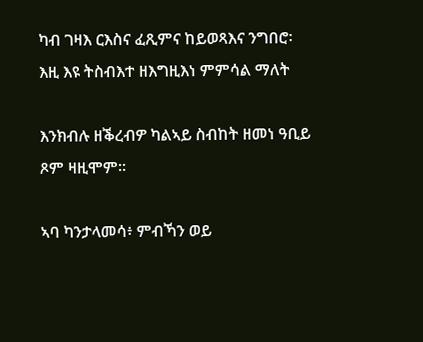ካብ ገዛእ ርእስና ፈጺምና ከይወጻእና ንግበሮ፡ እዚ እዩ ትስብእተ ዘእግዚእነ ምምሳል ማለት

እንክብሉ ዘቕረብዎ ካልኣይ ስብከት ዘመነ ዓቢይ ጾም ዛዚሞም።

ኣባ ካንታላመሳ፥ ምብኻን ወይ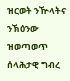ዝርወት ንዅላትና ንኽዕንው ዝወጣወጥ ሰላሕታዊ ግብረ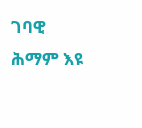ገባዊ ሕማም እዩ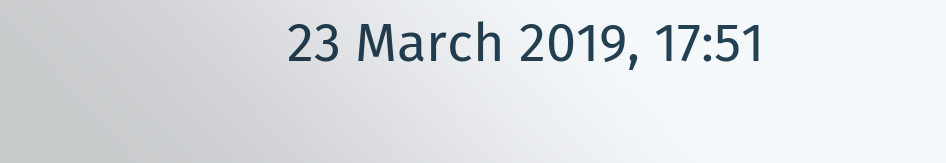23 March 2019, 17:51